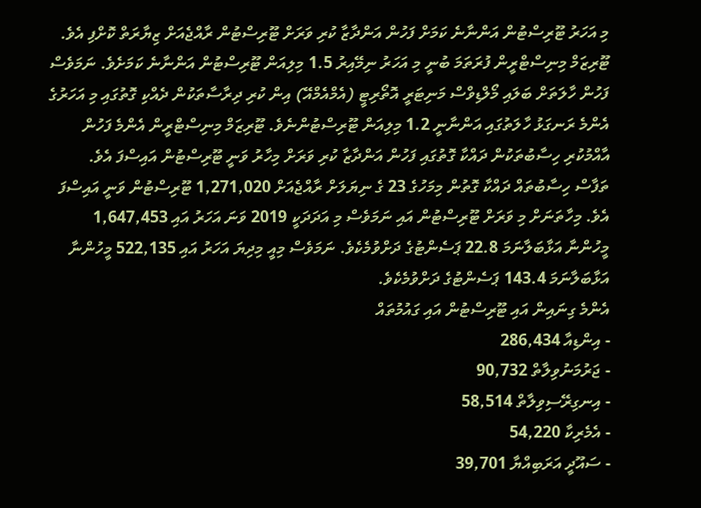މި އަހަރު ޓޫރިސްޓުން އަންނާނެ ކަމަށް ފަހުން އަންދާޒާ ކުރި ވަރަށް ޓޫރިސްޓުން ރާއްޖެއަށް ޒިޔާރަތް ކޮށްފި އެވެ.
ޓޫރިޒަމް މިނިސްޓްރީން ފުރަތަމަ ބުނީ މި އަހަރު ނިމޭއިރު 1.5 މިލިއަން ޓޫރިސްޓުން އަންނާނެ ކަމަށެވެ. ނަމަވެސް ފަހުން ހާލަތަށް ބަލައި މޯލްޑިވްސް މަނިޓަރީ އޮތޯރިޓީ (އެމްއެމްއޭ) އިން ކުރި ދިރާސާތަކުން ދެއްކި ގޮތުގައި މި އަހަރުގެ އެންމެ ރަނގަޅު ހާލަތުގައި އަންނާނީ 1.2 މިލިއަން ޓޫރިސްޓުންނެވެ. ޓޫރިޒަމް މިނިސްޓްރީން އެންމެ ފަހުން އާއްމުކުރި ހިސާބުތަކުން ދައްކާ ގޮތުގައި ފަހުން އަންދާޒާ ކުރި ވަރަށް މިހާރު ވަނީ ޓޫރިސްޓުން އައިސްފަ އެވެ.
ތަފާސް ހިސާބުތައް ދައްކާ ގޮތުން މިމަހުގެ 23 ގެ ނިޔަލަށް ރާއްޖެއަށް 1,271,020 ޓޫރިސްޓުން ވަނީ އައިސްފަ އެވެ. މިހާތަނަށް މި ވަރަށް ޓޫރިސްޓުން އައި ނަމަވެސް މި އަދަދަކީ 2019 ވަނަ އަހަރު އައި 1,647,453 މީހުންނާ އަޅާބަލާނަމަ 22.8 ޕަސެންޓުގެ ދަށްވުމެކެވެ. ނަމަވެސް މިއީ މިދިޔަ އަހަރު އައި 522,135 މީހުންނާ އަޅާބަލާނަމަ 143.4 ޕަސެންޓުގެ ދަށްވުމެކެވެ.
އެންމެ ގިނައިން އައި ޓޫރިސްޓުން އައި ގައުމުތައް
- އިންޑިއާ 286,434
- ޖަރުމަނުވިލާތް 90,732
- އިނގިރޭސިވިލާތް 58,514
- އެމެރިކާ 54,220
- ސައޫދީ އަރަބިއްޔާ 39,701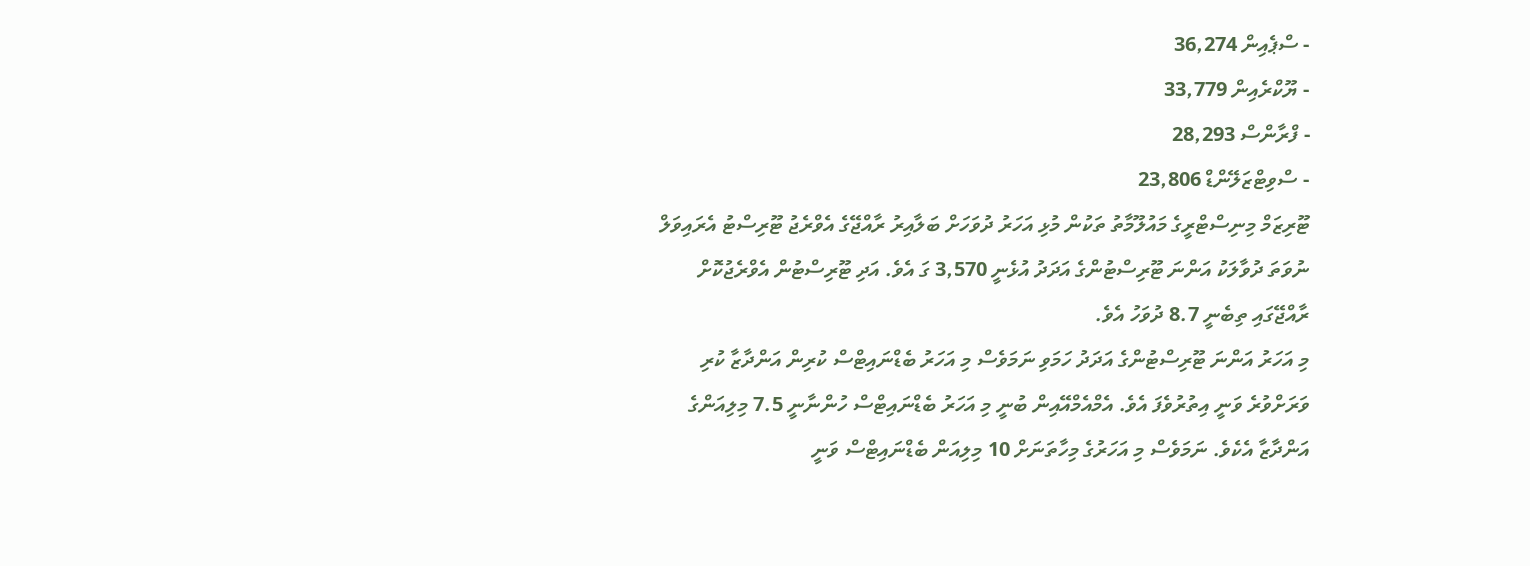- ސްޕެއިން 36,274
- ޔޫކްރެއިން 33,779
- ފްރާންސް 28,293
- ސްވިޓްޒަލޭންޑް 23,806
ޓޫރިޒަމް މިނިސްޓްރީގެ މައުލޫމާތު ތަކުން މުޅި އަހަރު ދުވަހަށް ބަލާއިރު ރާއްޖޭގެ އެވްރެޖު ޓޫރިސްޓު އެރައިވަލް ނުވަތަ ދުވާލަކު އަންނަ ޓޫރިސްޓުންގެ އަދަދު އުޅެނީ 3,570 ގަ އެވެ. އަދި ޓޫރިސްޓުން އެވްރެޖުކޮށް ރާއްޖޭގައި ތިބެނީ 8.7 ދުވަހު އެވެ.
މި އަހަރު އަންނަ ޓޫރިސްޓުންގެ އަދަދު ހަމަވި ނަމަވެސް މި އަހަރު ބެޑްނައިޓްސް ކުރިން އަންދާޒާ ކުރި ވަރަށްވުރެ ވަނީ އިތުރުވެފަ އެވެ. އެމްއެމްއޭއިން ބުނީ މި އަހަރު ބެޑްނައިޓްސް ހުންނާނީ 7.5 މިލިއަންގެ އަންދާޒާ އެކެވެ. ނަމަވެސް މި އަހަރުގެ މިހާތަނަށް 10 މިލިއަން ބެޑްނައިޓްސް ވަނީ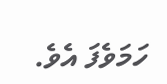ހަމަވެފަ އެވެ.